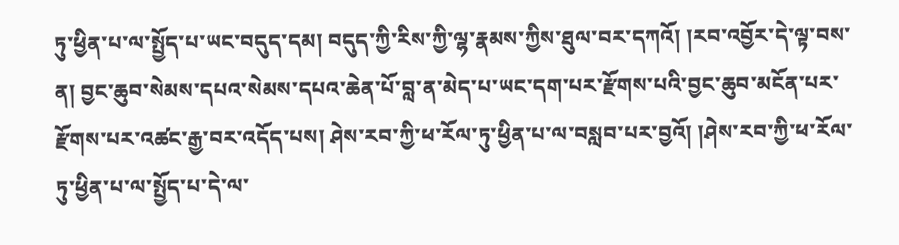ཏུ་ཕྱིན་པ་ལ་སྤྱོད་པ་ཡང་བདུད་དམ། བདུད་ཀྱི་རིས་ཀྱི་ལྷ་རྣམས་ཀྱིས་ཐུལ་བར་དཀའོ། །རབ་འབྱོར་དེ་ལྟ་བས་ན། བྱང་ཆུབ་སེམས་དཔའ་སེམས་དཔའ་ཆེན་པོ་བླ་ན་མེད་པ་ཡང་དག་པར་རྫོགས་པའི་བྱང་ཆུབ་མངོན་པར་རྫོགས་པར་འཚང་རྒྱ་བར་འདོད་པས། ཤེས་རབ་ཀྱི་ཕ་རོལ་ཏུ་ཕྱིན་པ་ལ་བསླབ་པར་བྱའོ། །ཤེས་རབ་ཀྱི་ཕ་རོལ་ཏུ་ཕྱིན་པ་ལ་སྤྱོད་པ་དེ་ལ་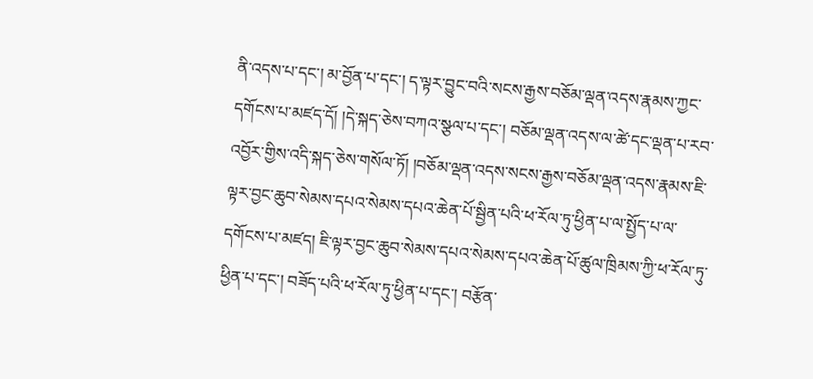ནི་འདས་པ་དང་། མ་བྱོན་པ་དང་། ད་ལྟར་བྱུང་བའི་སངས་རྒྱས་བཅོམ་ལྡན་འདས་རྣམས་ཀྱང་དགོངས་པ་མཛད་དོ། །དེ་སྐད་ཅེས་བཀའ་སྩལ་པ་དང་། བཅོམ་ལྡན་འདས་ལ་ཚེ་དང་ལྡན་པ་རབ་འབྱོར་གྱིས་འདི་སྐད་ཅེས་གསོལ་ཏོ། །བཅོམ་ལྡན་འདས་སངས་རྒྱས་བཅོམ་ལྡན་འདས་རྣམས་ཇི་ལྟར་བྱང་ཆུབ་སེམས་དཔའ་སེམས་དཔའ་ཆེན་པོ་སྦྱིན་པའི་ཕ་རོལ་ཏུ་ཕྱིན་པ་ལ་སྤྱོད་པ་ལ་དགོངས་པ་མཛད། ཇི་ལྟར་བྱང་ཆུབ་སེམས་དཔའ་སེམས་དཔའ་ཆེན་པོ་ཚུལ་ཁྲིམས་ཀྱི་ཕ་རོལ་ཏུ་ཕྱིན་པ་དང་། བཟོད་པའི་ཕ་རོལ་ཏུ་ཕྱིན་པ་དང་། བརྩོན་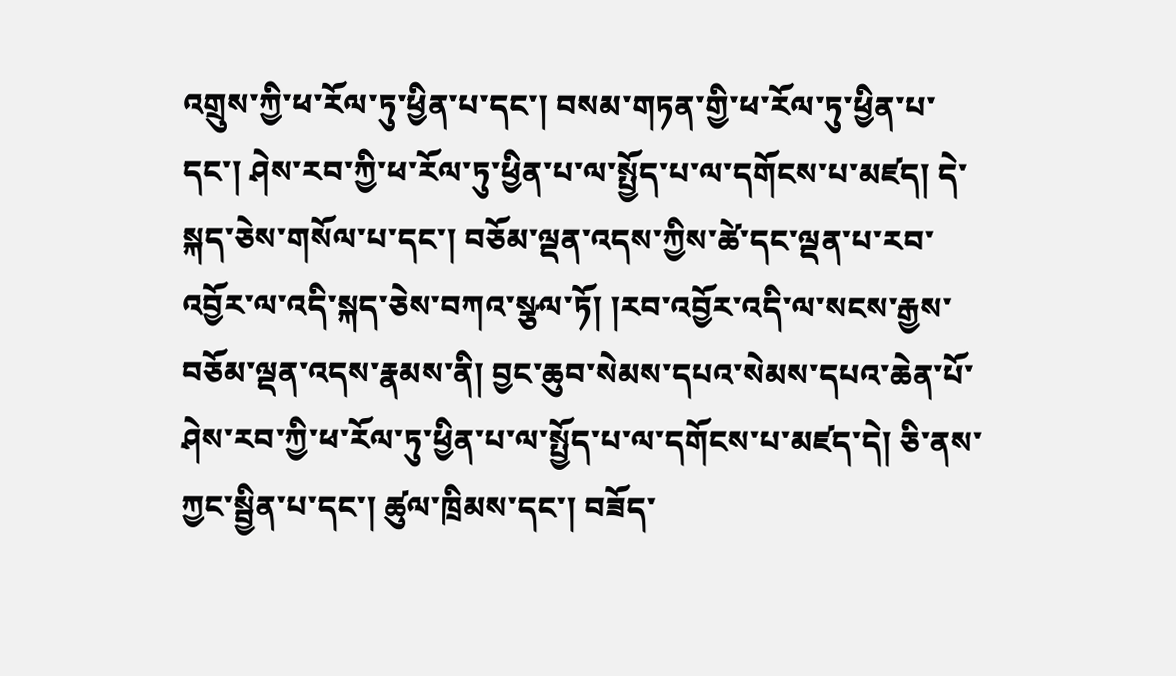འགྲུས་ཀྱི་ཕ་རོལ་ཏུ་ཕྱིན་པ་དང་། བསམ་གཏན་གྱི་ཕ་རོལ་ཏུ་ཕྱིན་པ་དང་། ཤེས་རབ་ཀྱི་ཕ་རོལ་ཏུ་ཕྱིན་པ་ལ་སྤྱོད་པ་ལ་དགོངས་པ་མཛད། དེ་སྐད་ཅེས་གསོལ་པ་དང་། བཅོམ་ལྡན་འདས་ཀྱིས་ཚེ་དང་ལྡན་པ་རབ་འབྱོར་ལ་འདི་སྐད་ཅེས་བཀའ་སྩལ་ཏོ། །རབ་འབྱོར་འདི་ལ་སངས་རྒྱས་བཅོམ་ལྡན་འདས་རྣམས་ནི། བྱང་ཆུབ་སེམས་དཔའ་སེམས་དཔའ་ཆེན་པོ་ཤེས་རབ་ཀྱི་ཕ་རོལ་ཏུ་ཕྱིན་པ་ལ་སྤྱོད་པ་ལ་དགོངས་པ་མཛད་དེ། ཅི་ནས་ཀྱང་སྦྱིན་པ་དང་། ཚུལ་ཁྲིམས་དང་། བཟོད་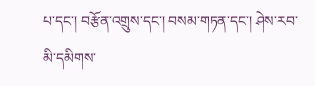པ་དང་། བརྩོན་འགྲུས་དང་། བསམ་གཏན་དང་། ཤེས་རབ་མི་དམིགས་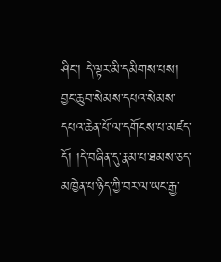ཤིང་། དེ་ལྟར་མི་དམིགས་པས། བྱང་ཆུབ་སེམས་དཔའ་སེམས་དཔའ་ཆེན་པོ་ལ་དགོངས་པ་མཛད་དོ། །དེ་བཞིན་དུ་རྣམ་པ་ཐམས་ཅད་མཁྱེན་པ་ཉིད་ཀྱི་བར་ལ་ཡང་རྒྱ་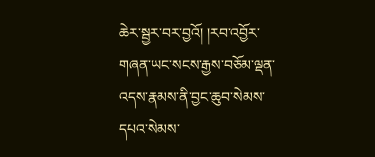ཆེར་སྦྱར་བར་བྱའོ། །རབ་འབྱོར་གཞན་ཡང་སངས་རྒྱས་བཅོམ་ལྡན་འདས་རྣམས་ནི་བྱང་ཆུབ་སེམས་དཔའ་སེམས་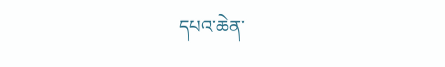དཔའ་ཆེན་